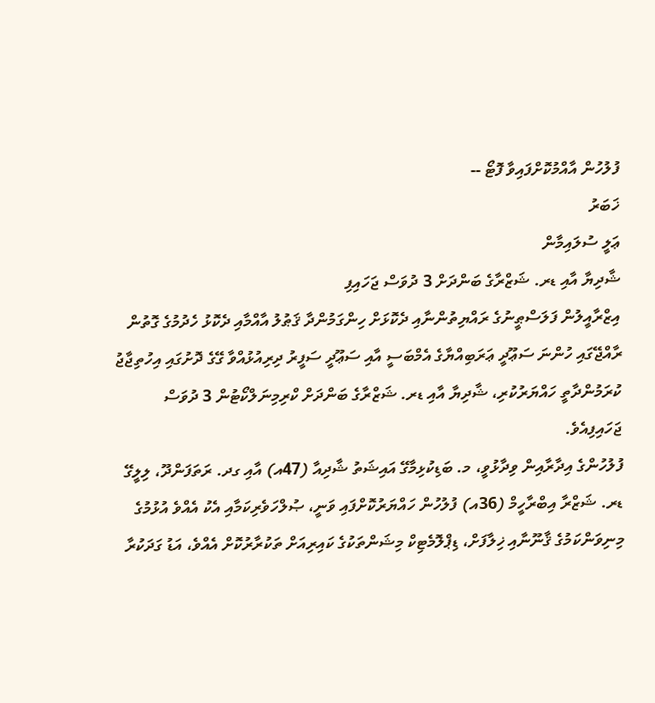ފުލުހުން އާއްމުކޮށްފައިވާ ފޮޓޯ --
ޚަބަރު
ޢަލީ ސުލައިމާން
ޝާދިޔާ އާއި ޑރ. ޝަޒްރާގެ ބަންދަށް 3 ދުވަސް ޖަހައިފި
އިޒްރާއީލުން ފަލަސްޠީނުގެ ރައްޔިތުންނާއި ދެކޮޅަށް ހިންގަމުންދާ ޤަޠުލު އާއްމާއި ދެކޮޅު ހެދުމުގެ ގޮތުން ރާއްޖޭގައި ހުންނަ ސަޢޫދީ ޢަރަބިއްޔާގެ އެމްބަސީ އާއި ސަޢޫދީ ސަފީރު ދިރިއުޅުއްވާ ގޭގެ ދޮށުގައި އިހުތިޖާޖު ކުރަމުންދާތީ ހައްޔަރުކުރި، ޝާދިޔާ އާއި ޑރ. ޝަޒްރާގެ ބަންދަށް ކްރިމިނަލްކޯޓުން 3 ދުވަސް ޖަހައިފިއެވެ.
ފުލުހުންގެ އިދާރާއިން ވިދާޅުވީ، މ. ބަޑިކުޅިމާގޭ އައިޝަތު ޝާދިއާ (47އ) އާއި ގދ. ރަތަފަންދޫ، ލިލީގޭ ޑރ. ޝަޒްރާ އިބްރާހީމް (36އ) ފުލުހުން ހައްޔަރުކޮށްފައި ވަނީ، ޞުލްހަވެރިކަމާއި އެކު އެއްވެ އުޅުމުގެ މިނިވަންކަމުގެ ޤާނޫނާއި ޚިލާފަށް، ޑިޕްލޮމެޓިކް މިޝަންތަކުގެ ކައިރިއަށް ތަކުރާރުކޮށް އެއްވެ، އަޑު ގަދަކުރާ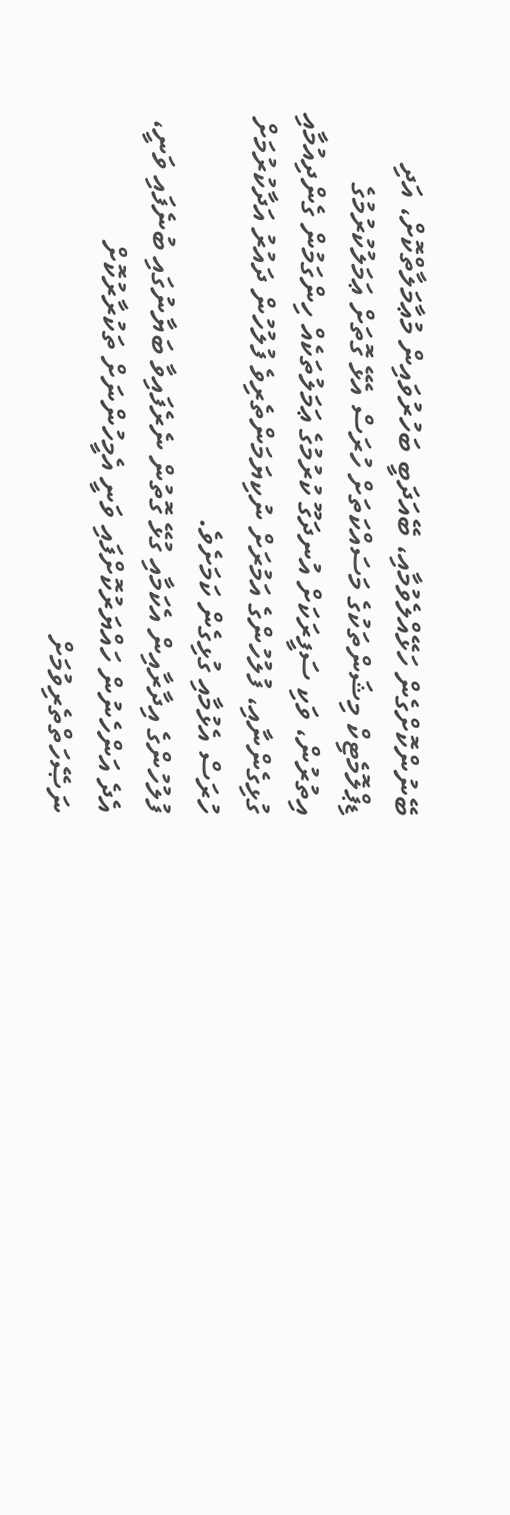ބޭނުންކޮށްގެން ހަޅޭއްލެވުމާއި، ބޭއަދަބީ ބަހުރުވައިން މުޢާމަލާތްކޮށް، އަދި ޑިޕްލޮމެޓިކް މިޝަންތަކުގެ މަސައްކަތަށް ހުރަސް އެޅޭ ގޮތަށް ޢަމަލުކުރުމުގެ އިތުރުން، ވަކި ސަފީރަކަށް އުނދަގޫ ކުރުމުގެ ޢަމަލުތަކެއް ހިންގަމުން ގެންދިއުމާއި ގުޅިގެންނާއި، ފުލުހުންގެ އަމުރަށް ނުކިޔަމަންތެރިވެ ފުލުހުން ދައުރު އަދާކުރުމަށް ހުރަސް އެޅުމާއި ގުޅިގެން ކަމަށެވެ.
ފުލުހުންގެ އިދާރާއިން އެކަމާއި ގުޅޭ ގޮތުން ނެރެފައިވާ ބަޔާނުގައި ބުނެފައި ވަނީ، އެދެ އަންހެނުން ހައްޔަރުކޮށްފައި ވަނީ އެމީހުންނަށް ތަކުރާރުކޮށް ނަޞޭހަތްތެރިވުމަށް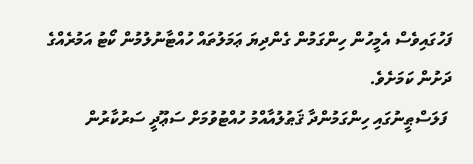ފަހުގައިވެސް އެމީހުން ހިންގަމުން ގެންދިޔަ ޢަމަލުތައް ހުއްޓާނުލުމުން ކޯޓު އަމުރެއްގެ ދަށުން ކަމަށެވެ.
 ފަލަސްޠީނުގައި ހިންގަމުންދާ ޤަޠުލުއާއްމު ހުއްޓުވުމަށް ސަޢޫދީ ސަރުކާރުން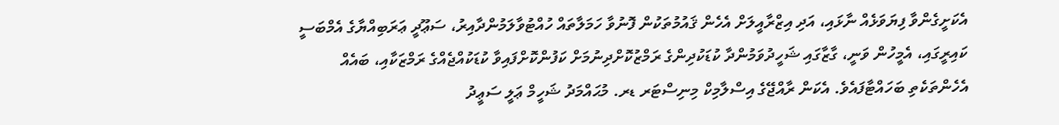އެކަށީގެންވާ ފިޔަވަޅެއް ނާޅައި، އަދި އިޒްރާއީލަށް އެހެން ޤައުމުތަކުން ފޮނުވާ ހަމަލާތައް ހުއްޓުވާލަމުންދާއިރު، ސަޢޫދީ ޢަރަބިއްޔާގެ އެމްބަސީ ކައިރީގައި، އެމީހުން ވަނީ، ގާޒާގައި ޝަހީދުވަމުންދާ ކުޑަކުދިންގެ ރަމްޒުކޮށްދިނުމަށް ކަފުންކޮށްފައިވާ ކުޑަކުއްޖެއްގެ ރަމްޒަކާއި، ބައެއް އެހެންތަކެތި ބަހައްޓާފައެވެ. އެކަން ރާއްޖޭގެ އިސްލާމިކް މިނިސްޓަރ ޑރ. މުޙައްމަދު ޝަހީމް ޢަލީ ސަޢީދު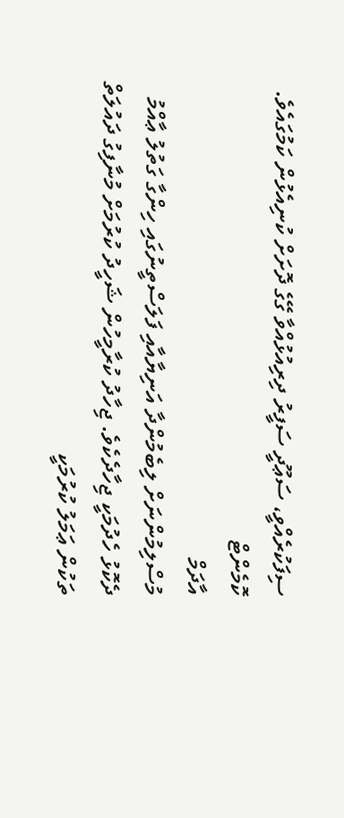ސިފަކުރެއްވީ، ސަޢޫދީ ސަފީރު ދިރިއުޅުއްވާ ގޭގެ ދޮށަށް ކުނިއެޅުން ކަމުގައެވެ.
ކޮމެންޓް
އާދަމް
މުސްލިމުންނަށް ލިބެމުންދާ އަނިޔާއާއި ފަލަސްތީނުގައި ހިންގާ ގަތުލު ޢާއްމު ދެކޮޅު ހެދުމަކީ ޖިހާދެކެވެ. ޖިހާދު ކުރާމީހުން ޝަހީދު ކުރުމަށް މުނާފިގު ދައުލަތް ތަކުން ޢަމަލު ކުރުމަކީ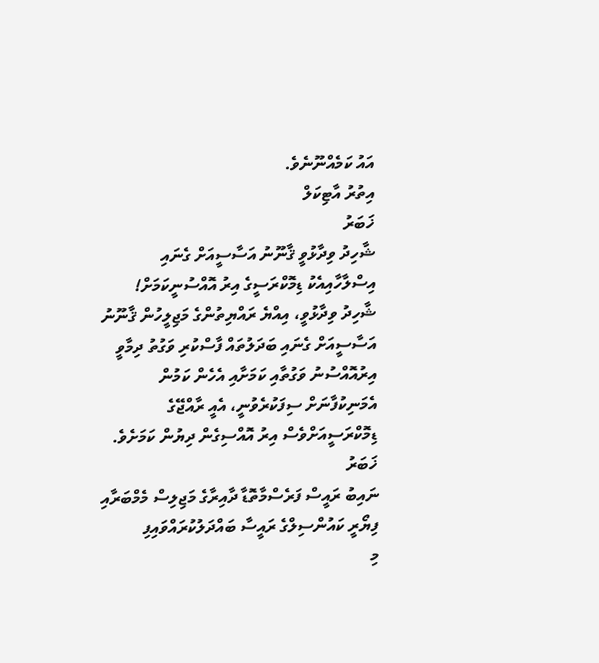އައު ކަމެއްނޫނެވެ.
އިތުރު އާޓިކަލް
ޚަބަރު
ޝާހިދު ވިދާޅުވީ ޤާނޫނު އަސާސީއަށް ގެނައި އިސްލާހާއިއެކު ޑިމޮކްރަސީގެ އިރު އޮއްސުނީކަމަށް!
ޝާހިދު ވިދާޅުވީ، އިއްޔެ ރައްޔިތުންގެ މަޖިލީހުން ޤާނޫނު އަސާސީއަށް ގެނައި ބަދަލުތައް ފާސްކުރި ވަގުތު ދިމާވީ އިރުއޮއްސުނު ވަގުތާއި ކަމަށާއި އެހެން ކަމުން އެމަނިކުފާނަށް ސިފަކުރެވުނީ، އެއީ ރާއްޖޭގެ ޑިމޮކްރަސީއަށްވެސް އިރު އޮއްސިގެން ދިޔުން ކަމަށެވެ.
ޚަބަރު
ނައިބު ރައީސް ފަރެސްމާތޮޑާ ދާއިރާގެ މަޖިލިސް މެމްބަރާއި ފިޔޯރީ ކައުންސިލްގެ ރައީސާ ބައްދަލުކުރައްވައިފި
މި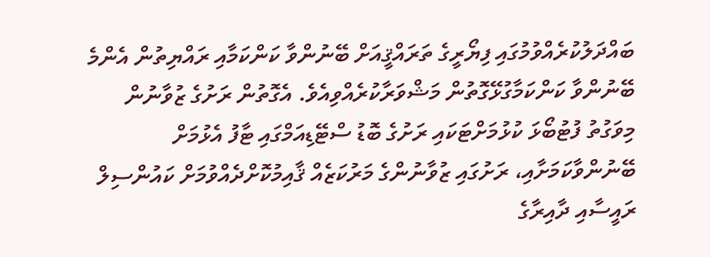ބައްދަލުކުރެއްވުމުގައި ފިޔޯރީގެ ތަރައްޤީއަށް ބޭނުންވާ ކަންކަމާއި ރައްޔިތުން އެންމެ ބޭނުންވާ ކަންކަމާގުޅޭގޮތުން މަޝްވަރާކުރެއްވިއެވެ. އެގޮތުން ރަށުގެ ޒުވާނުން މިވަގުތު ފުޓުބޯޅަ ކުޅުމަށްޓަކައި ރަށުގެ ބޮޑު ސްޓޭޑިއަމްގައި ޓާފު އެޅުމަށް ބޭނުންވާކަމަށާއި، ރަށުގައި ޒުވާނުންގެ މަރުކަޒެއް ޤާއިމުކޮށްދެއްވުމަށް ކައުންސިލް ރައީސާއި ދާއިރާގެ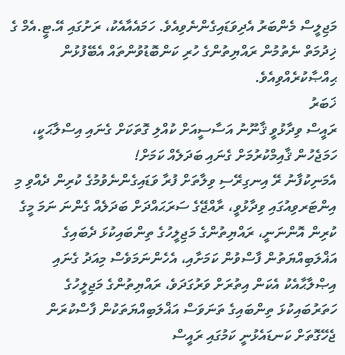މަޖިލީސް މެންބަރު އެދިވަޑައިގެންނެވިއެވެ. ހަމައެއާއެކު، ރަށުގައި އޭ.ޓީ.އެމް ގެ ޚިދުމަތް ނެތުމުން ރައްޔިތުންގެ ހުރި ކަންބޮޑުވުންތައް އެބޭފުޅުން ޙިއްޞާކުރެއްވިއެވެ.
ޚަބަރު
ރައީސް ވިދާޅުވީ ޤާނޫނު އަސާސީއަށް ކުއްލި ގޮތަކަށް ގެނައި އިސްލާޙަކީ، ހަމަޖެހުން ޤާއިމްކުރުމަށް ގެނައި ބަދަލެއް ކަމަށް!
އެމަނިކުފާނު ރޭ އިނގިރޭސި ވިލާތަށް ފުރާ ވަޑައިގެންނެވުމުގެ ކުރިން ދެއްވި މި އިންޓަރވިއުގައި ވިދާޅުވީ، ރާއްޖޭގެ ސަރަޙައްދަށް ބަދަލެއް ގެންނަ ނަމަ މީގެ ކުރިން އޮންނަނީ، ރައްޔިތުންގެ މަޖިލީހުގެ ތިންބައިކުޅަ ދެބައިގެ އަޣްލަބިއްޔަތުން ފާސްވުން ކަމަށާއި، އެހެންނަމަވެސް މިއަދު ގެނައި އިޞްލާޙާއެކު އެކަން އިތުރަށް ވަރުގަދަވެ، ރައްޔިތުންގެ މަޖިލީހުގެ ހަތަރުބައިކުޅަ ތިންބައިގެ ތަނަވަސް އަޣްލަބިއްޔަތަކުން ފާސްކުރަން ޖެހޭގޮތަށް ކަނޑައެޅުނީ ކަމުގައި ރައީސް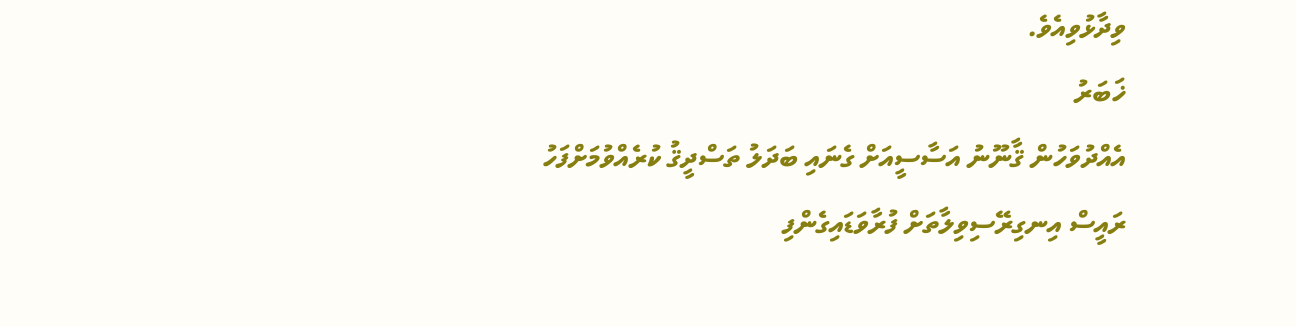ވިދާޅުވިއެވެ.
ޚަބަރު
އެއްދުވަހުން ޤާނޫނު އަސާސީއަށް ގެނައި ބަދަލު ތަސްދީޤު ކުރެއްވުމަށްފަހު ރައީސް އިނގިރޭސިވިލާތަށް ފުރާވަޑައިގެންފި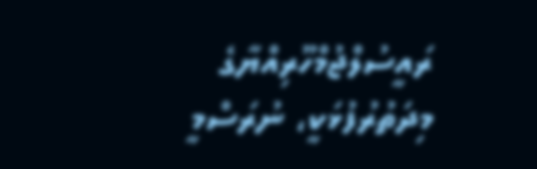ރައީސުލްޖުމްހޫރިއްޔާގެ މިދަތުރުފުޅަކީ، ނުރަސްމީ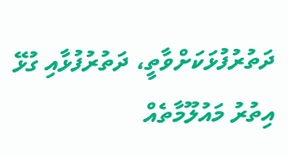ދަތުރުފުޅަކަށްވާތީ، ދަތުރުފުޅާއި ގުޅޭ އިތުރު މައުލޫމާތެއް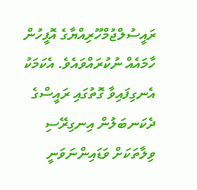ރައީސުލްޖުމްހޫރިއްޔާގެ އޮފީހުން ހާމައެއް ނުކުރައްވައެވެ. އެކަމަކު އެނގިފައިވާ ގޮތުގައި ރައީސްގެ ދެކަނބަލުން އިނގިރޭސި ވިލާތަކަށް ވަޑައިންނަވަނީ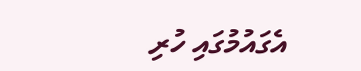އެގައުމުގައި ހުރި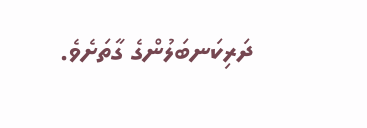ދަރިކަނބަލުންގެ ގާތަށެވެ.